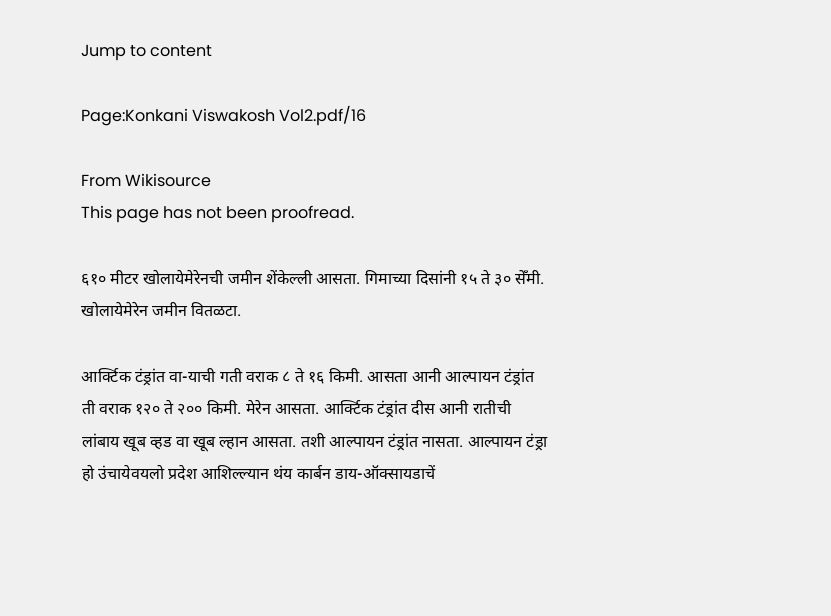Jump to content

Page:Konkani Viswakosh Vol2.pdf/16

From Wikisource
This page has not been proofread.

६१० मीटर खोलायेमेरेनची जमीन शेंकेल्ली आसता. गिमाच्या दिसांनी १५ ते ३० सेँमी. खोलायेमेरेन जमीन वितळटा.

आर्क्टिक टंड्रांत वा-याची गती वराक ८ ते १६ किमी. आसता आनी आल्पायन टंड्रांत ती वराक १२० ते २०० किमी. मेरेन आसता. आर्क्टिक टंड्रांत दीस आनी रातीची लांबाय खूब व्हड वा खूब ल्हान आसता. तशी आल्पायन टंड्रांत नासता. आल्पायन टंड्रा हो उंचायेवयलो प्रदेश आशिल्ल्यान थंय कार्बन डाय-ऑक्सायडाचें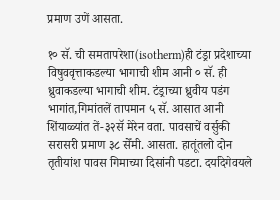प्रमाण उणें आसता.

१० सॅ. ची समतापरेशा(isotherm)ही टंड्रा प्रदेशाच्या विषुववृत्ताकडल्या भागाची शीम आनी ० सॅ. ही ध्रुवाकडल्या भागाची शीम. टंड्राच्या ध्रुवीय पडंग भागांत,गिमांतलें तापमान ५ सॅ. आसात आनी शिंयाळ्यांत तें-३२सॅ मेरेन वता. पावसाचें वर्सुकी सरासरी प्रमाण ३८ सेँमी. आसता. हातूंतलो दोन तृतीयांश पावस गिमाच्या दिसांनी पडटा. दर्यादेगेवयले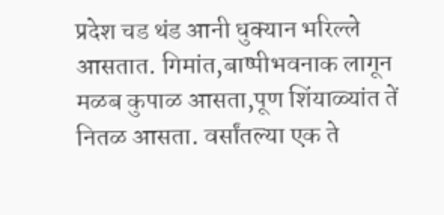प्रदेश चड थंड आनी धुक्यान भरिल्ले आसतात. गिमांत,बाष्पीभवनाक लागून मळब कुपाळ आसता,पूण शिंयाळ्यांत तें नितळ आसता. वर्सांतल्या एक ते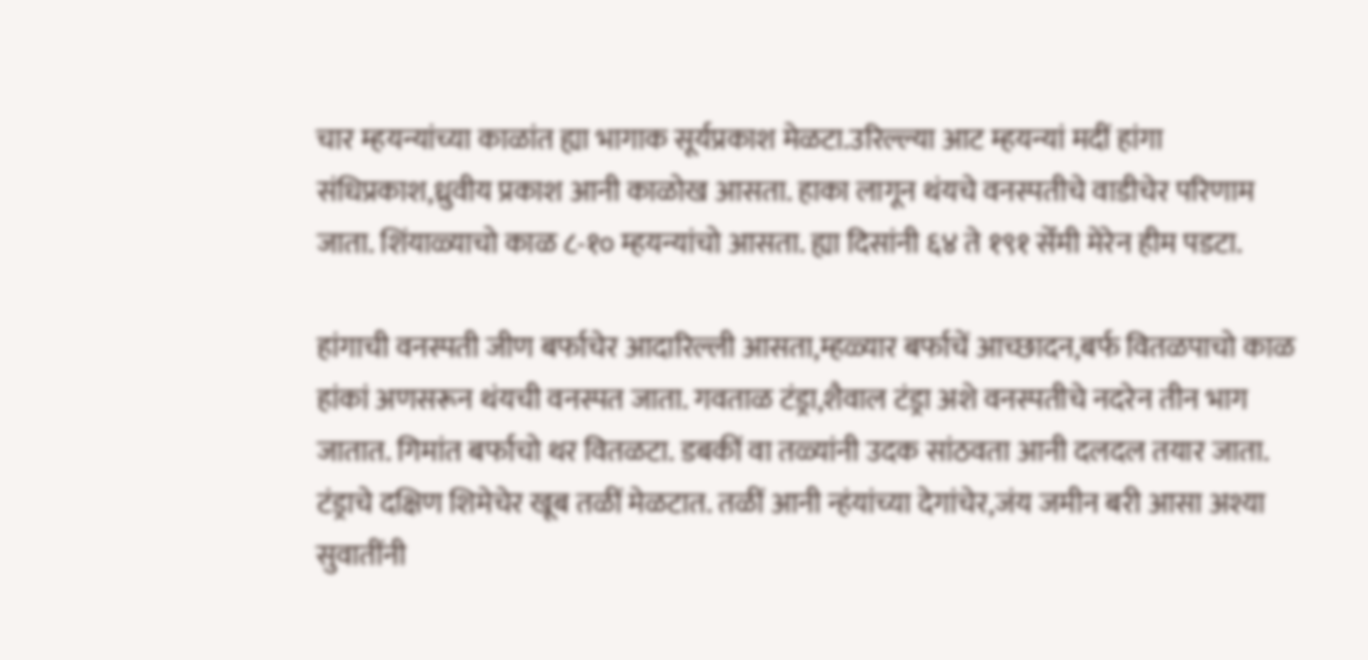चार म्हयन्यांच्या काळांत ह्या भागाक सूर्यप्रकाश मेळटा.उरिल्ल्या आट म्हयन्यां मदीं हांगा संधिप्रकाश,ध्रुवीय प्रकाश आनी काळोख आसता. हाका लागून थंयचे वनस्पतीचे वाडीचेर परिणाम जाता. शिंयाळ्याचो काळ ८-१० म्हयन्यांचो आसता. ह्या दिसांनी ६४ ते १९१ सेँमी मेरेन हीम पडटा.

हांगाची वनस्पती जीण बर्फाचेर आदारिल्ली आसता,म्हळ्यार बर्फाचें आच्छादन,बर्फ वितळपाचो काळ हांकां अणसरून थंयची वनस्पत जाता. गवताळ टंड्रा,शैवाल टंड्रा अशे वनस्पतीचे नदरेन तीन भाग जातात. गिमांत बर्फाचो थर वितळटा. डबकीं वा तळ्यांनी उदक सांठवता आनी दलदल तयार जाता. टंड्राचे दक्षिण शिमेचेर खूब तळीं मेळटात. तळीं आनी न्हंयांच्या देगांचेर,जंय जमीन बरी आसा अश्या सुवातींनी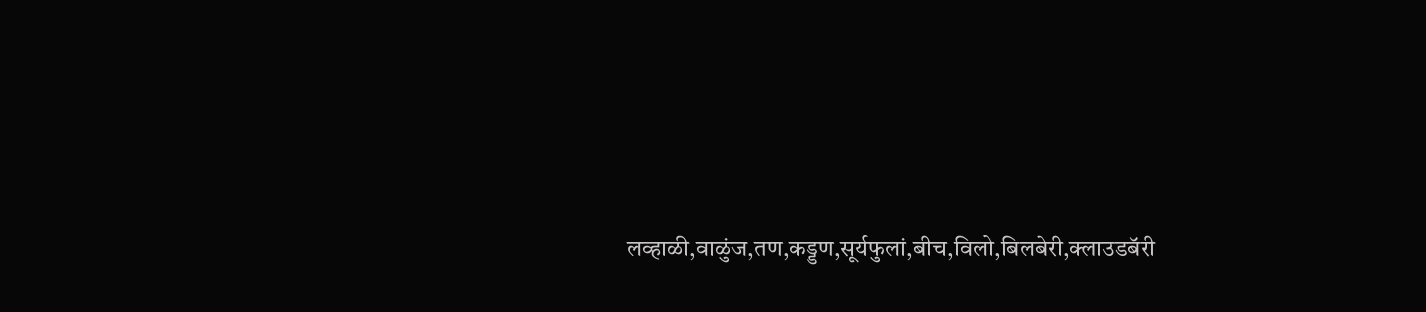लव्हाळी,वाळुंज,तण,कड्डण,सूर्यफुलां,बीच,विलो,बिलबेरी,क्लाउडबॅरी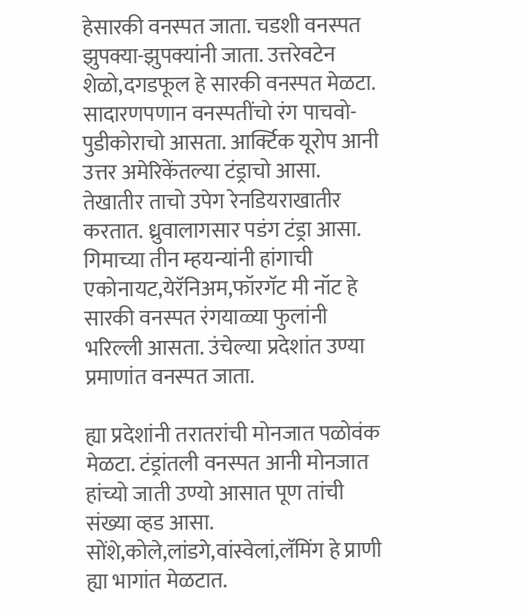हेसारकी वनस्पत जाता. चडशी वनस्पत झुपक्या-झुपक्यांनी जाता. उत्तरेवटेन शेळो,दगडफूल हे सारकी वनस्पत मेळटा. सादारणपणान वनस्पतींचो रंग पाचवो-पुडीकोराचो आसता. आर्क्टिक यूरोप आनी उत्तर अमेरिकेंतल्या टंड्राचो आसा. तेखातीर ताचो उपेग रेनडियराखातीर करतात. ध्रुवालागसार पडंग टंड्रा आसा. गिमाच्या तीन म्हयन्यांनी हांगाची एकोनायट,येरॅनिअम,फॉरगॅट मी नॉट हे सारकी वनस्पत रंगयाळ्या फुलांनी भरिल्ली आसता. उंचेल्या प्रदेशांत उण्या प्रमाणांत वनस्पत जाता.

ह्या प्रदेशांनी तरातरांची मोनजात पळोवंक मेळटा. टंड्रांतली वनस्पत आनी मोनजात हांच्यो जाती उण्यो आसात पूण तांची संख्या व्हड आसा. सोंशे,कोले,लांडगे,वांस्वेलां,लॅमिंग हे प्राणी ह्या भागांत मेळटात.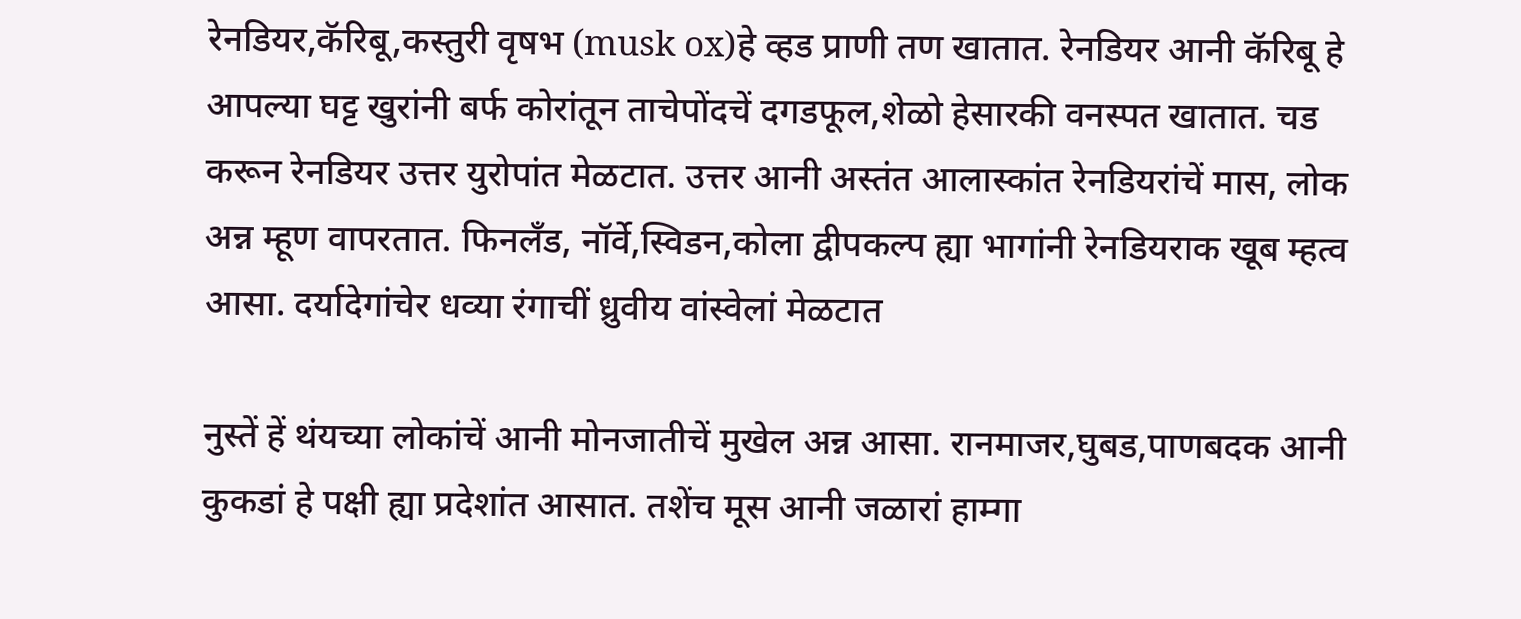रेनडियर,कॅरिबू,कस्तुरी वृषभ (musk ox)हे व्हड प्राणी तण खातात. रेनडियर आनी कॅरिबू हे आपल्या घट्ट खुरांनी बर्फ कोरांतून ताचेपोंदचें दगडफूल,शेळो हेसारकी वनस्पत खातात. चड करून रेनडियर उत्तर युरोपांत मेळटात. उत्तर आनी अस्तंत आलास्कांत रेनडियरांचें मास, लोक अन्न म्हूण वापरतात. फिनलॅंड, नॉर्वे,स्विडन,कोला द्वीपकल्प ह्या भागांनी रेनडियराक खूब म्हत्व आसा. दर्यादेगांचेर धव्या रंगाचीं ध्रुवीय वांस्वेलां मेळटात

नुस्तें हें थंयच्या लोकांचें आनी मोनजातीचें मुखेल अन्न आसा. रानमाजर,घुबड,पाणबदक आनी कुकडां हे पक्षी ह्या प्रदेशांत आसात. तशेंच मूस आनी जळारां हाम्गा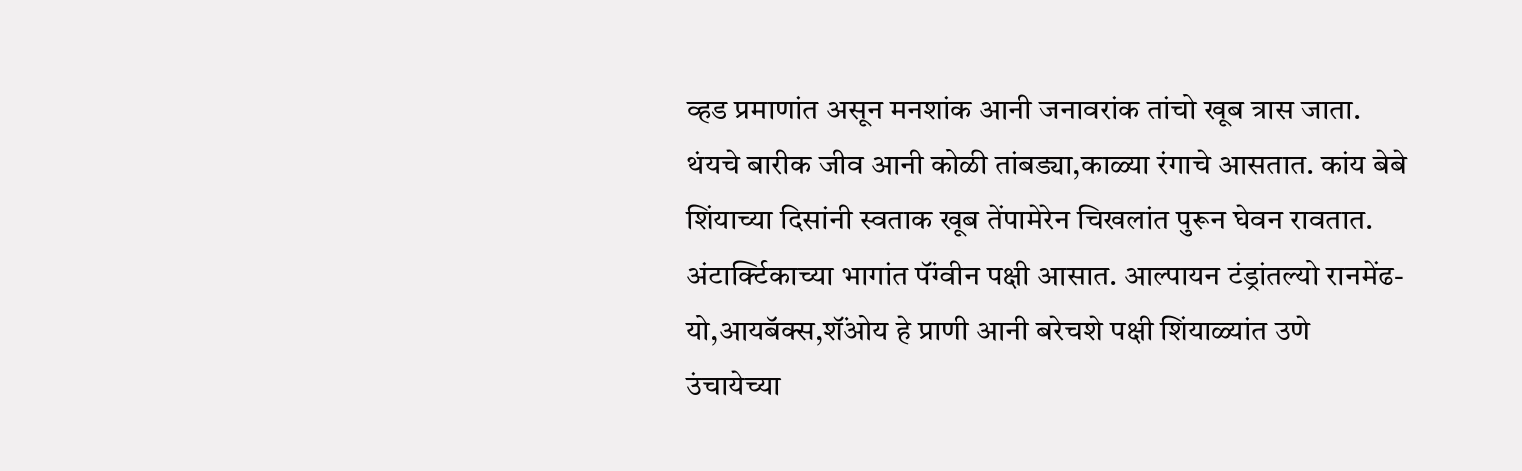व्हड प्रमाणांत असून मनशांक आनी जनावरांक तांचो खूब त्रास जाता. थंयचे बारीक जीव आनी कोळी तांबड्या,काळ्या रंगाचे आसतात. कांय बेबे शिंयाच्या दिसांनी स्वताक खूब तेंपामेरेन चिखलांत पुरून घेवन रावतात. अंटार्क्टिकाच्या भागांत पॅंग्वीन पक्षी आसात. आल्पायन टंड्रांतल्यो रानमेंढ-यो,आयबॅक्स,शॅंओय हे प्राणी आनी बरेचशे पक्षी शिंयाळ्यांत उणे उंचायेच्या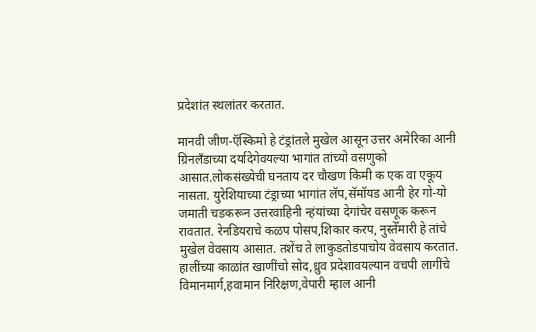प्रदेशांत स्थलांतर करतात.

मानवी जीण-ऍस्किमो हे टंड्रांतले मुखेल आसून उत्तर अमेरिका आनी ग्रिनलॅंडाच्या दर्यादेगेवयल्या भागांत तांच्यो वसणुको आसात.लोकसंख्येची घनताय दर चौखण किमी क एक वा एकूय नासता. युरेशियाच्या टंड्राच्या भागांत लॅप,सॅमॉयड आनी हेर गो-यो जमाती चडकरून उत्तरवाहिनी न्हंयांच्या देगांचेर वसणूक करून रावतात. रेनडियराचे कळप पोसप,शिकार करप, नुस्तेँमारी हे तांचे मुखेल वेवसाय आसात. तशेंच ते लाकुडतोडपाचोय वेवसाय करतात. हालींच्या काळांत खाणींचो सोद,ध्रुव प्रदेशावयल्यान वचपी लागींचे विमानमार्ग,हवामान निरिक्षण,वेपारी म्हाल आनी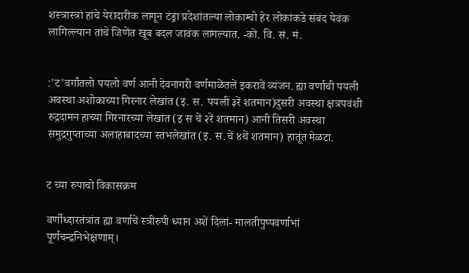शस्त्रास्त्रां हांचे येरादारीक लागून टंड्रा प्रदेशांतल्या लोकाम्चो हेर लोकांकडे संबंद येवंक लागिल्ल्यान तांचे जिणेंत खूब बदल जावंक लागल्यात. -कों. वि. सं. मं.


:'ट'वर्गांतलो पयलो वर्ण आनी देवनागरी वर्णमाळेंतलें इकरावें व्यंजन. ह्या वर्णाची पयली अवस्था अशोकाच्या गिरनार लेखांत(इ. स. पयलीं ३रें शतमान)दुसरी अवस्था क्षत्रपवंशी रुद्रदामन हाच्या गिरनारच्या लेखांत(इ स चें २रें शतमान) आनी तिसरी अवस्था समुद्रगुप्ताच्या अलाहाबादच्या स्तंभलेखांत(इ. स.चें ४थें शतमान) हातूंत मेळटा.


ट च्या रुपाचो विकासक्रम

वर्णोध्दारतंत्रांत ह्या वर्णाचें स्त्रीरुपी ध्यान अशें दिलां- मालतीपुष्पवर्णाभां पूर्णचन्द्रनिभेक्षणाम्।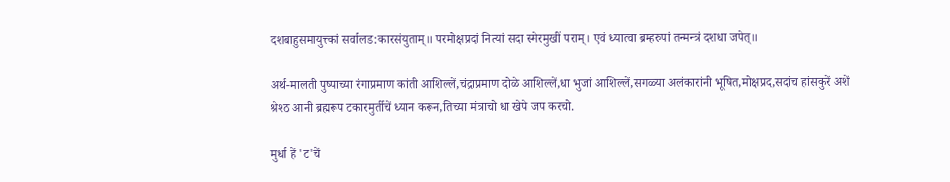दशबाहुसमायुत्त्कां सर्वालड:कारसंयुताम्॥ परमोक्षप्रदां नित्यां सदा स्मेरमुखीं पराम्। एवं ध्यात्वा ब्रम्हरुपां तन्मन्त्रं दशधा जपेत्॥

अर्थ-मालती पुष्पाच्या रंगाप्रमाण कांती आशिल्लें,चंद्राप्रमाण दोळे आशिल्लें,धा भुजां आशिल्लें,सगळ्या अलंकारांनी भूषित,मोक्षप्रद,सदांच हांसकुरें अशें श्रेश्ठ आनी ब्रह्मरूप टकारमुर्तीचें ध्यान करून,तिच्या मंत्राचो धा खेपे जप करचो.

मुर्धा हें 'ट'चें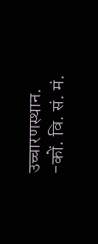उच्चारणस्थान. -कों. वि. सं. मं.